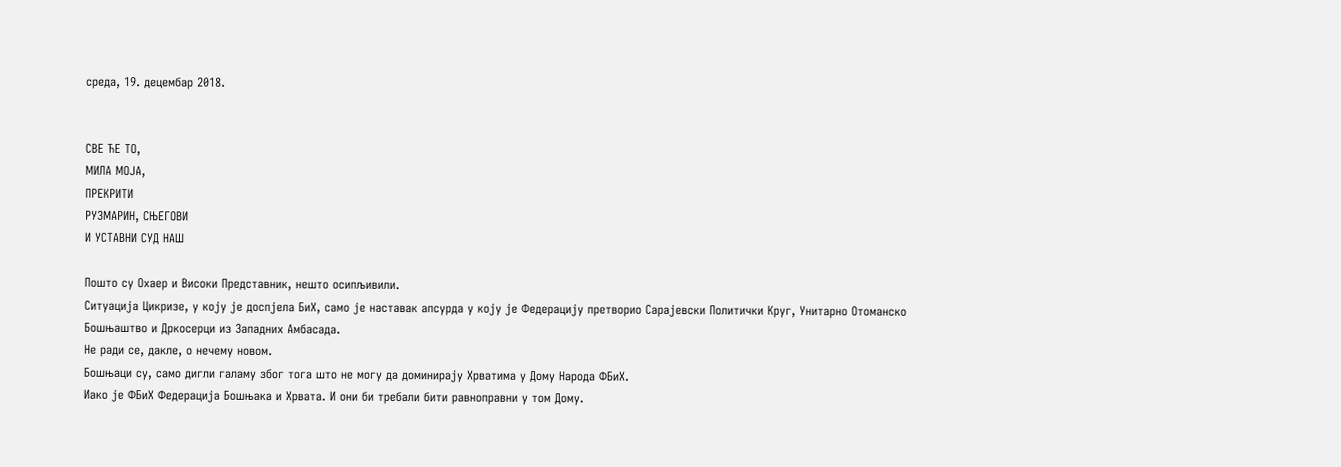среда, 19. децембар 2018.


СВЕ ЋЕ ТО,
МИЛА МОЈА,
ПРЕКРИТИ
РУЗМАРИН, СЊЕГОВИ
И УСТАВНИ СУД НАШ

Пошто су Охаер и Високи Представник, нешто осипљивили.
Ситуација Цикризе, у коју је доспјела БиХ, само је наставак апсурда у коју је Федерацију претворио Сарајевски Политички Круг, Унитарно Отоманско Бошњаштво и Дркосерци из Западних Амбасада.
Не ради се, дакле, о нечему новом.
Бошњаци су, само дигли галаму због тога што не могу да доминирају Хрватима у Дому Народа ФБиХ.
Иако је ФБиХ Федерација Бошњака и Хрвата. И они би требали бити равноправни у том Дому.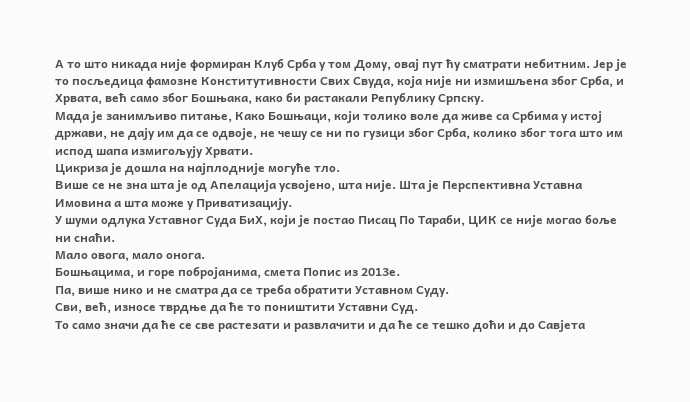А то што никада није формиран Клуб Срба у том Дому, овај пут ћу сматрати небитним. Јер је то посљедица фамозне Конститутивности Свих Свуда, која није ни измишљена због Срба, и Хрвата, већ само због Бошњака, како би растакали Републику Српску.
Мада је занимљиво питање, Како Бошњаци, који толико воле да живе са Србима у истој држави, не дају им да се одвоје, не чешу се ни по гузици због Срба, колико због тога што им испод шапа измигољују Хрвати.
Цикриза је дошла на најплодније могуће тло.
Више се не зна шта је од Апелација усвојено, шта није. Шта је Перспективна Уставна Имовина а шта може у Приватизацију.
У шуми одлука Уставног Суда БиХ, који је постао Писац По Тараби, ЦИК се није могао боље ни снаћи.
Мало овога, мало онога.
Бошњацима, и горе побројанима, смета Попис из 2013е.
Па, више нико и не сматра да се треба обратити Уставном Суду.
Сви, већ, износе тврдње да ће то поништити Уставни Суд.
То само значи да ће се све растезати и развлачити и да ће се тешко доћи и до Савјета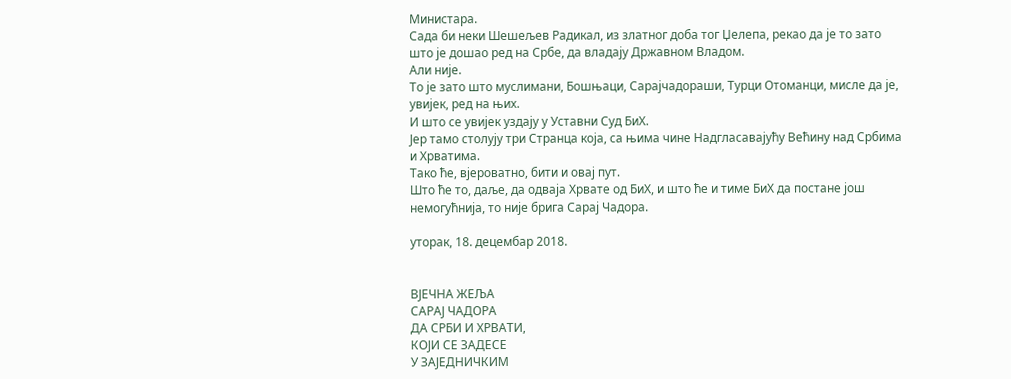Министара.
Сада би неки Шешељев Радикал, из златног доба тог Џелепа, рекао да је то зато што је дошао ред на Србе, да владају Државном Владом.
Али није.
То је зато што муслимани, Бошњаци, Сарајчадораши, Турци Отоманци, мисле да је, увијек, ред на њих.
И што се увијек уздају у Уставни Суд БиХ.
Јер тамо столују три Странца која, са њима чине Надгласавајућу Већину над Србима и Хрватима.
Тако ће, вјероватно, бити и овај пут.
Што ће то, даље, да одваја Хрвате од БиХ, и што ће и тиме БиХ да постане још немогућнија, то није брига Сарај Чадора.

уторак, 18. децембар 2018.


ВЈЕЧНА ЖЕЉА
САРАЈ ЧАДОРА
ДА СРБИ И ХРВАТИ,
КОЈИ СЕ ЗАДЕСЕ
У ЗАЈЕДНИЧКИМ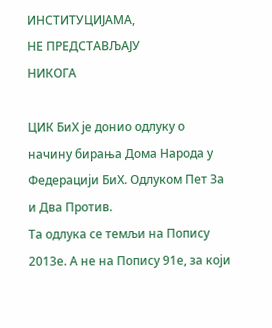ИНСТИТУЦИЈАМА,
НЕ ПРЕДСТАВЉАЈУ
НИКОГА

ЦИК БиХ је донио одлуку о начину бирања Дома Народа у Федерацији БиХ. Одлуком Пет За и Два Против.
Та одлука се темљи на Попису 2013е. А не на Попису 91е, за који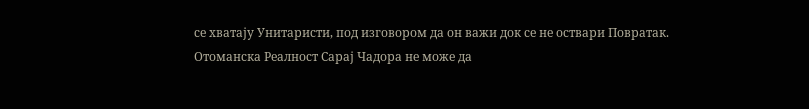се хватају Унитаристи, под изговором да он важи док се не оствари Повратак.
Отоманска Реалност Сарај Чадора не може да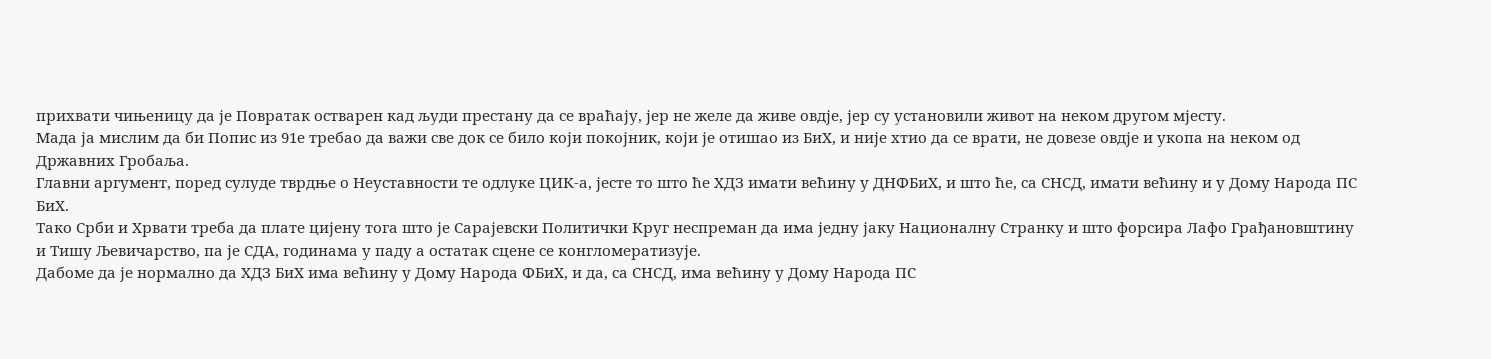прихвати чињеницу да је Повратак остварен кад људи престану да се враћају, јер не желе да живе овдје, јер су установили живот на неком другом мјесту.
Мада ја мислим да би Попис из 91е требао да важи све док се било који покојник, који је отишао из БиХ, и није хтио да се врати, не довезе овдје и укопа на неком од Државних Гробаља.
Главни аргумент, поред сулуде тврдње о Неуставности те одлуке ЦИК-а, јесте то што ће ХДЗ имати већину у ДНФБиХ, и што ће, са СНСД, имати већину и у Дому Народа ПС БиХ.
Тако Срби и Хрвати треба да плате цијену тога што је Сарајевски Политички Круг неспреман да има једну јаку Националну Странку и што форсира Лафо Грађановштину и Тишу Љевичарство, па је СДА, годинама у паду а остатак сцене се конгломератизује.
Дабоме да је нормално да ХДЗ БиХ има већину у Дому Народа ФБиХ, и да, са СНСД, има већину у Дому Народа ПС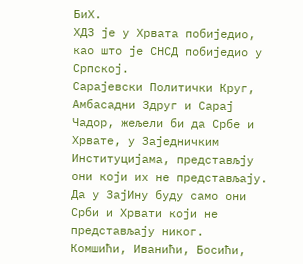БиХ.
ХДЗ је у Хрвата побиједио, као што је СНСД побиједио у Српској.
Сарајевски Политички Круг, Амбасадни Здруг и Сарај Чадор, жељели би да Србе и Хрвате, у Заједничким Институцијама, представљју они који их не представљају.
Да у ЗајИну буду само они Срби и Хрвати који не представљају никог.
Комшићи, Иванићи, Босићи,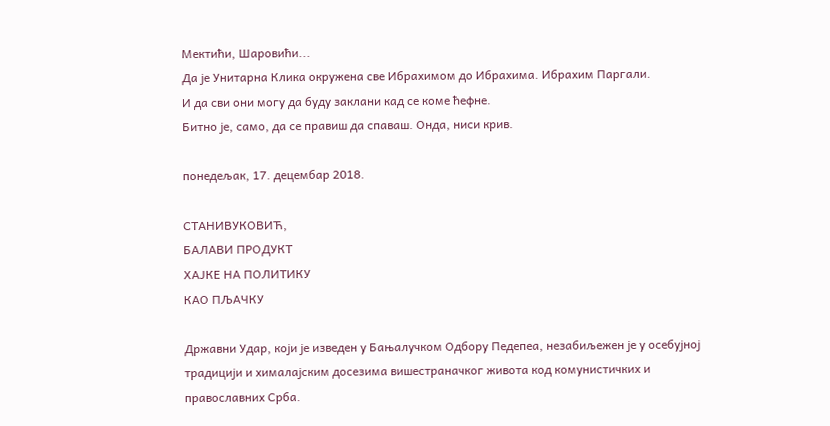Мектићи, Шаровићи...
Да је Унитарна Клика окружена све Ибрахимом до Ибрахима. Ибрахим Паргали.
И да сви они могу да буду заклани кад се коме ћефне.
Битно је, само, да се правиш да спаваш. Онда, ниси крив.

понедељак, 17. децембар 2018.

СТАНИВУКОВИЋ,
БАЛАВИ ПРОДУКТ
ХАЈКЕ НА ПОЛИТИКУ
КАО ПЉАЧКУ

Државни Удар, који је изведен у Бањалучком Одбору Педепеа, незабиљежен је у осебујној традицији и хималајским досезима вишестраначког живота код комунистичких и православних Срба.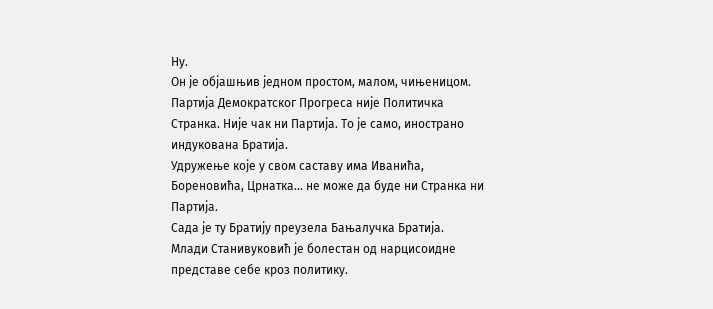Ну.
Он је објашњив једном простом, малом, чињеницом.
Партија Демократског Прогреса није Политичка Странка. Није чак ни Партија. То је само, инострано индукована Братија.
Удружење које у свом саставу има Иванића, Бореновића, Црнатка... не може да буде ни Странка ни Партија.
Сада је ту Братију преузела Бањалучка Братија.
Млади Станивуковић је болестан од нарцисоидне представе себе кроз политику.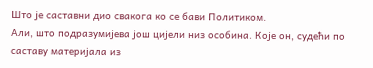Што је саставни дио свакога ко се бави Политиком.
Али, што подразумијева још цијели низ особина. Које он, судећи по саставу материјала из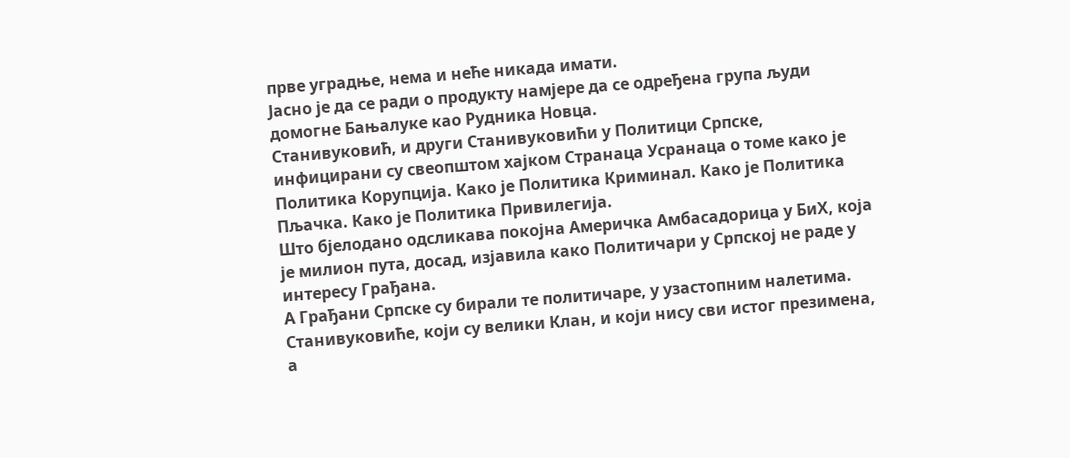прве уградње, нема и неће никада имати.
Јасно је да се ради о продукту намјере да се одређена група људи домогне Бањалуке као Рудника Новца.
Станивуковић, и други Станивуковићи у Политици Српске, инфицирани су свеопштом хајком Странаца Усранаца о томе како је Политика Корупција. Како је Политика Криминал. Како је Политика Пљачка. Како је Политика Привилегија.
Што бјелодано одсликава покојна Америчка Амбасадорица у БиХ, која је милион пута, досад, изјавила како Политичари у Српској не раде у интересу Грађана.
А Грађани Српске су бирали те политичаре, у узастопним налетима.
Станивуковиће, који су велики Клан, и који нису сви истог презимена, а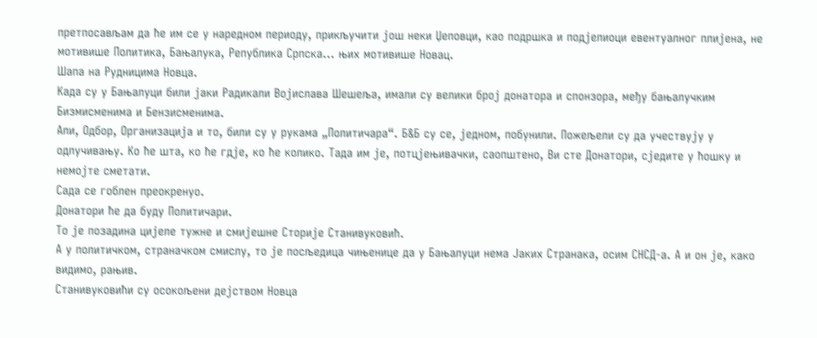претпосављам да ће им се у наредном периоду, прикључити још неки Џеповци, као подршка и подјелиоци евентуалног плијена, не мотивише Политика, Бањалука, Република Српска... њих мотивише Новац.
Шапа на Рудницима Новца.
Када су у Бањалуци били јаки Радикали Војислава Шешеља, имали су велики број донатора и спонзора, међу бањалучким Бизмисменима и Бензисменима.
Али, Одбор, Организација и то, били су у рукама „Политичара“. Б&Б су се, једном, побунили. Пожељели су да учествују у одлучивању. Ко ће шта, ко ће гдје, ко ће колико. Тада им је, потцјењивачки, саопштено, Ви сте Донатори, сједите у ћошку и немојте сметати.
Сада се гоблен преокренуо.
Донатори ће да буду Политичари.
То је позадина цијеле тужне и смијешне Сторије Станивуковић.
А у политичком, страначком смислу, то је посљедица чињенице да у Бањалуци нема Јаких Странака, осим СНСД-а. А и он је, како видимо, рањив.
Станивуковићи су осокољени дејством Новца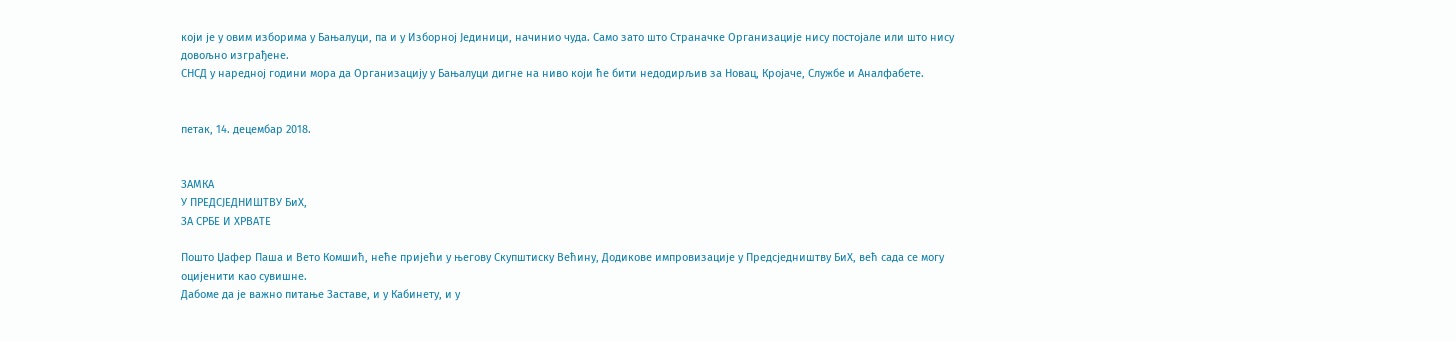који је у овим изборима у Бањалуци, па и у Изборној Јединици, начинио чуда. Само зато што Страначке Организације нису постојале или што нису довољно изграђене.
СНСД у наредној години мора да Организацију у Бањалуци дигне на ниво који ће бити недодирљив за Новац, Кројаче, Службе и Аналфабете.


петак, 14. децембар 2018.


ЗАМКА
У ПРЕДСЈЕДНИШТВУ БиХ,
ЗА СРБЕ И ХРВАТЕ

Пошто Џафер Паша и Вето Комшић, неће пријећи у његову Скупштиску Већину, Додикове импровизације у Предсједништву БиХ, већ сада се могу оцијенити као сувишне.
Дабоме да је важно питање Заставе, и у Кабинету, и у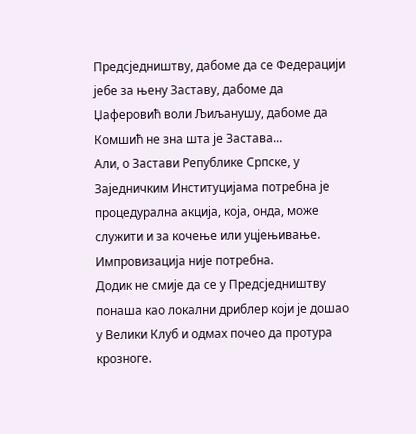Предсједништву, дабоме да се Федерацији јебе за њену Заставу, дабоме да Џаферовић воли Љиљанушу, дабоме да Комшић не зна шта је Застава...
Али, о Застави Републике Српске, у Заједничким Институцијама потребна је процедурална акција, која, онда, може служити и за кочење или уцјењивање.
Импровизација није потребна.
Додик не смије да се у Предсједништву понаша као локални дриблер који је дошао у Велики Клуб и одмах почео да протура крозноге.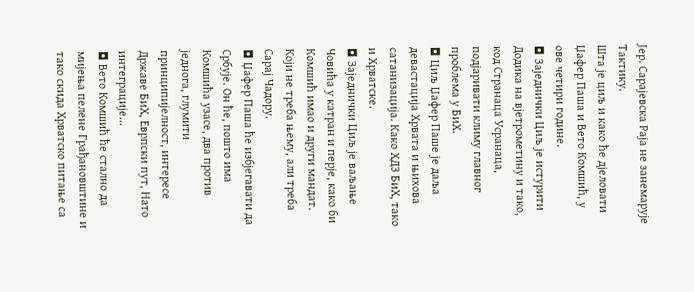Јер. Сарајевска Раја не занемарује Тактику.
Шта је циљ и како ће дјеловати Џафер Паша и Вето Комшић, у ове четири године.
◘ Заједнички Циљ је истурити Додика на вјетрометину и тако, код Странаца Усранаца, подјаривати климу главног проблема у БиХ.
◘ Циљ Џафер Паше је даља девастација Хрвата и њихова сатанизација. Како ХДЗ БиХ, тако и Хрватске.
◘ Заједнички Циљ је ваљање Човића у катран и перје, како би Комшић имао и други мандат. Који не треба њему, али треба Сарај Чадору.
◘ Џафер Паша ће избјегавати да Србује. Он ће, пошто има Комшића узасе, два против једнога, глумити принципијелност, интересе Државе БиХ, Еврпски пут, Нато интеграције...
◘ Вето Комшић ће стално да мијења пелене Грађановштине и тако скида Хрватско питање са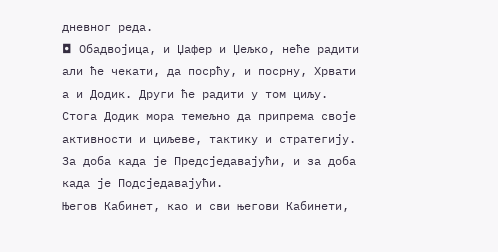дневног реда.
◘ Обадвојица, и Џафер и Џељко, неће радити али ће чекати, да посрћу, и посрну, Хрвати а и Додик. Други ће радити у том циљу.
Стога Додик мора темељно да припрема своје активности и циљеве, тактику и стратегију. За доба када је Предсједавајући, и за доба када је Подсједавајући.
Његов Кабинет, као и сви његови Кабинети,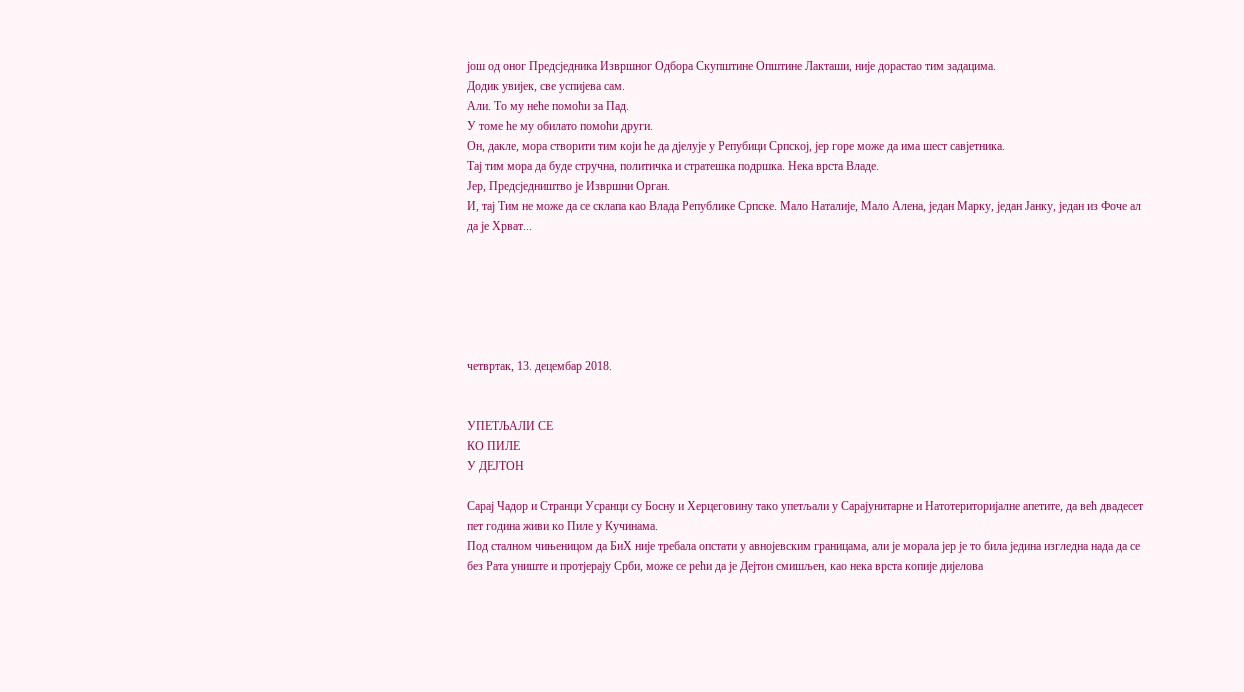још од оног Предсједника Извршног Одбора Скупштине Општине Лакташи, није дорастао тим задацима.
Додик увијек, све успијева сам.
Али. То му неће помоћи за Пад.
У томе ће му обилато помоћи други.
Он, дакле, мора створити тим који ће да дјелује у Репубици Српској, јер горе може да има шест савјетника.
Тај тим мора да буде стручна, политичка и стратешка подршка. Нека врста Владе.
Јер, Предсједништво је Извршни Орган.
И, тај Тим не може да се склапа као Влада Републике Српске. Мало Наталије, Мало Алена, један Марку, један Јанку, један из Фоче ал да је Хрват...






четвртак, 13. децембар 2018.


УПЕТЉАЛИ СЕ
КО ПИЛЕ
У ДЕЈТОН

Сарај Чадор и Странци Усранци су Босну и Херцеговину тако упетљали у Сарајунитарне и Натотериторијалне апетите, да већ двадесет пет година живи ко Пиле у Кучинама.
Под сталном чињеницом да БиХ није требала опстати у авнојевским границама, али је морала јер је то била једина изгледна нада да се без Рата униште и протјерају Срби, може се рећи да је Дејтон смишљен, као нека врста копије дијелова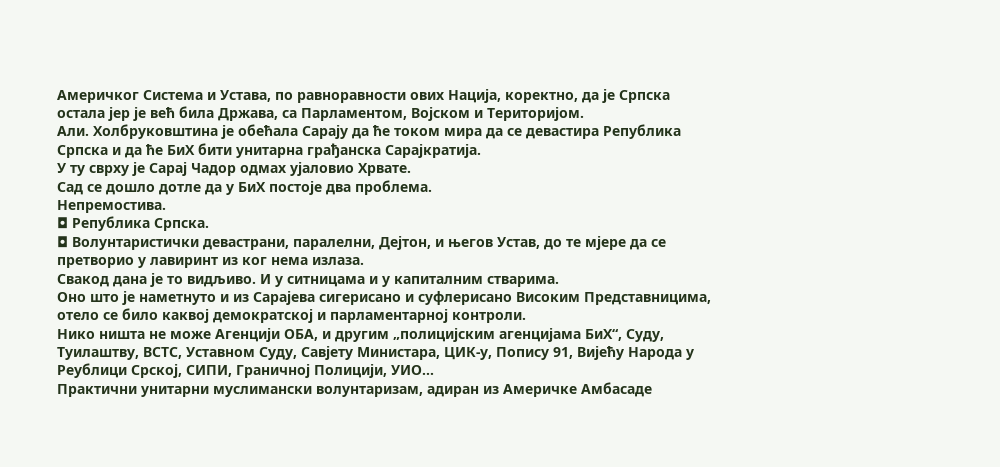Америчког Система и Устава, по равноравности ових Нација, коректно, да је Српска остала јер је већ била Држава, са Парламентом, Војском и Територијом.
Али. Холбруковштина је обећала Сарају да ће током мира да се девастира Република Српска и да ће БиХ бити унитарна грађанска Сарајкратија.
У ту сврху је Сарај Чадор одмах ујаловио Хрвате.
Сад се дошло дотле да у БиХ постоје два проблема.
Непремостива.
◘ Република Српска.
◘ Волунтаристички девастрани, паралелни, Дејтон, и његов Устав, до те мјере да се претворио у лавиринт из ког нема излаза.
Свакод дана је то видљиво. И у ситницама и у капиталним стварима.
Оно што је наметнуто и из Сарајева сигерисано и суфлерисано Високим Представницима, отело се било каквој демократској и парламентарној контроли.
Нико ништа не може Агенцији ОБА, и другим „полицијским агенцијама БиХ“, Суду, Туилаштву, ВСТС, Уставном Суду, Савјету Министара, ЦИК-у, Попису 91, Вијећу Народа у Реублици Срској, СИПИ, Граничној Полицији, УИО...
Практични унитарни муслимански волунтаризам, адиран из Америчке Амбасаде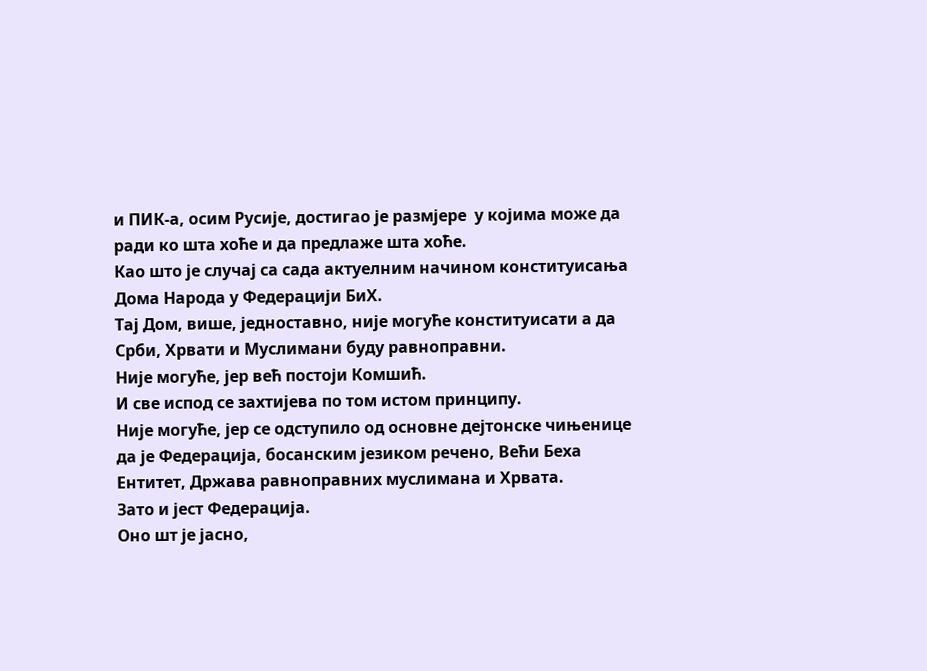и ПИК-а, осим Русије, достигао је размјере  у којима може да ради ко шта хоће и да предлаже шта хоће.
Као што је случај са сада актуелним начином конституисања Дома Народа у Федерацији БиХ.
Тај Дом, више, једноставно, није могуће конституисати а да Срби, Хрвати и Муслимани буду равноправни.
Није могуће, јер већ постоји Комшић.
И све испод се захтијева по том истом принципу.
Није могуће, јер се одступило од основне дејтонске чињенице да је Федерација, босанским језиком речено, Већи Беха Ентитет, Држава равноправних муслимана и Хрвата.
Зато и јест Федерација.
Оно шт је јасно,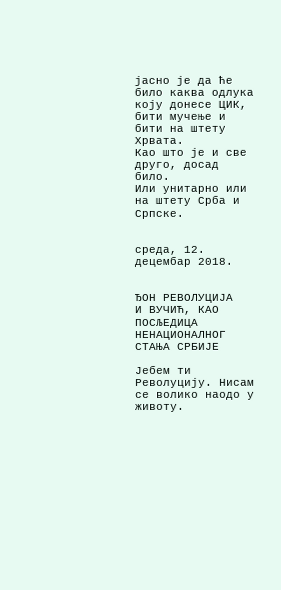јасно је да ће било каква одлука коју донесе ЦИК, бити мучење и бити на штету Хрвата.
Као што је и све друго, досад било.
Или унитарно или на штету Срба и Српске.


среда, 12. децембар 2018.


ЂОН РЕВОЛУЦИЈА
И ВУЧИЋ, КАО
ПОСЉЕДИЦА
НЕНАЦИОНАЛНОГ
СТАЊА СРБИЈЕ

Јебем ти Револуцију. Нисам се волико наодо у животу.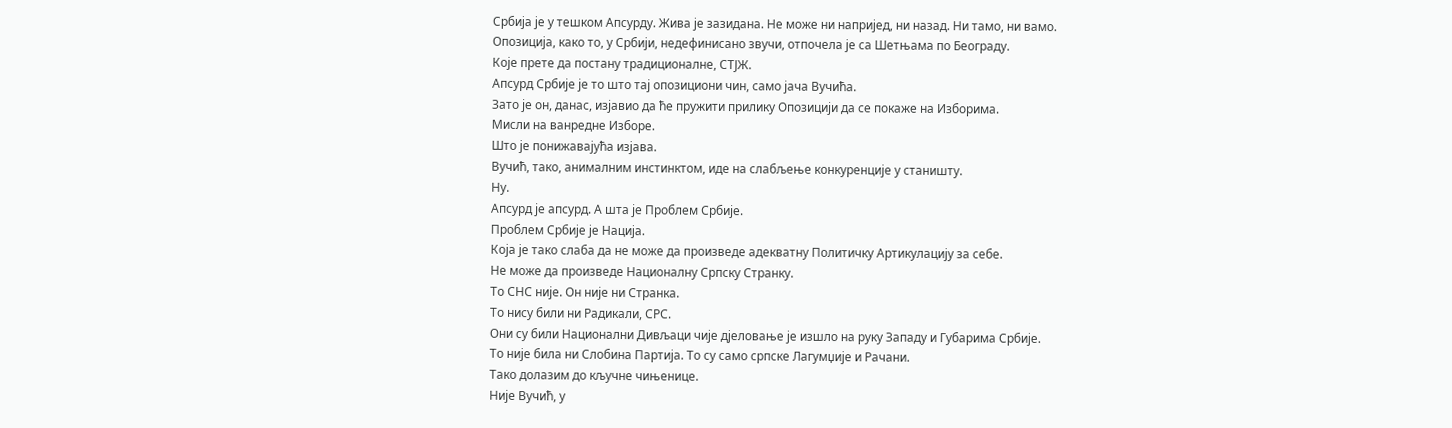Србија је у тешком Апсурду. Жива је зазидана. Не може ни напријед, ни назад. Ни тамо, ни вамо.
Опозиција, како то, у Србији, недефинисано звучи, отпочела је са Шетњама по Београду.
Које прете да постану традиционалне, СТЈЖ.
Апсурд Србије је то што тај опозициони чин, само јача Вучића.
Зато је он, данас, изјавио да ће пружити прилику Опозицији да се покаже на Изборима.
Мисли на ванредне Изборе.
Што је понижавајућа изјава.
Вучић, тако, анималним инстинктом, иде на слабљење конкуренције у станишту.
Ну.
Апсурд је апсурд. А шта је Проблем Србије.
Проблем Србије је Нација.
Која је тако слаба да не може да произведе адекватну Политичку Артикулацију за себе.
Не може да произведе Националну Српску Странку.
То СНС није. Он није ни Странка.
То нису били ни Радикали, СРС.
Они су били Национални Дивљаци чије дјеловање је изшло на руку Западу и Губарима Србије.
То није била ни Слобина Партија. То су само српске Лагумџије и Рачани.
Тако долазим до кључне чињенице.
Није Вучић, у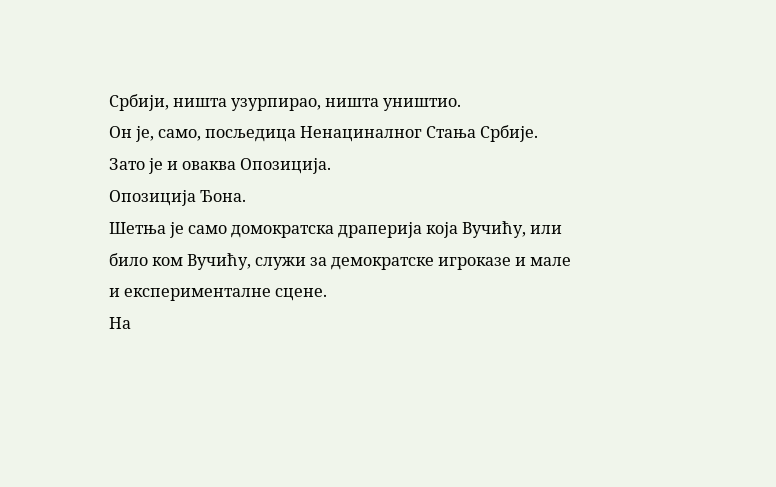Србији, ништа узурпирао, ништа уништио.
Он је, само, посљедица Ненациналног Стања Србије.
Зато је и оваква Опозиција.
Опозиција Ђона.
Шетња је само домократска драперија која Вучићу, или било ком Вучићу, служи за демократске игроказе и мале и експерименталне сцене.
На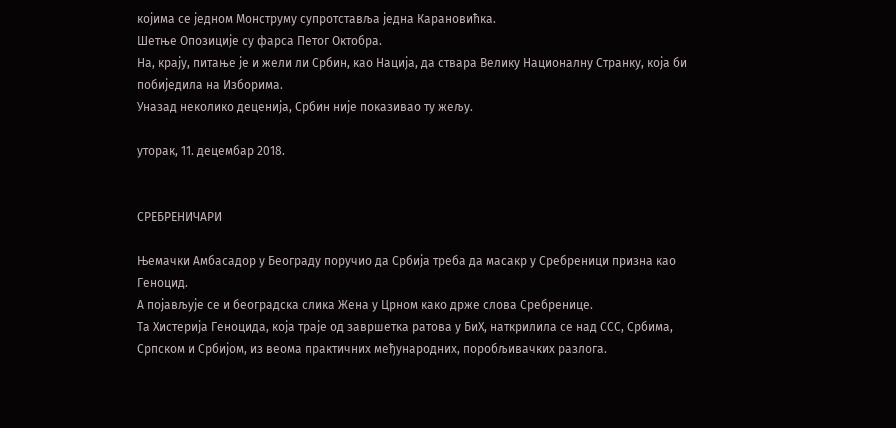којима се једном Монструму супротставља једна Карановићка.
Шетње Опозиције су фарса Петог Октобра.
На, крају, питање је и жели ли Србин, као Нација, да ствара Велику Националну Странку, која би побиједила на Изборима.
Уназад неколико деценија, Србин није показивао ту жељу.

уторак, 11. децембар 2018.


СРЕБРЕНИЧАРИ

Њемачки Амбасадор у Београду поручио да Србија треба да масакр у Сребреници призна као Геноцид.
А појављује се и београдска слика Жена у Црном како држе слова Сребренице.
Та Хистерија Геноцида, која траје од завршетка ратова у БиХ, наткрилила се над ССС, Србима, Српском и Србијом, из веома практичних међународних, поробљивачких разлога.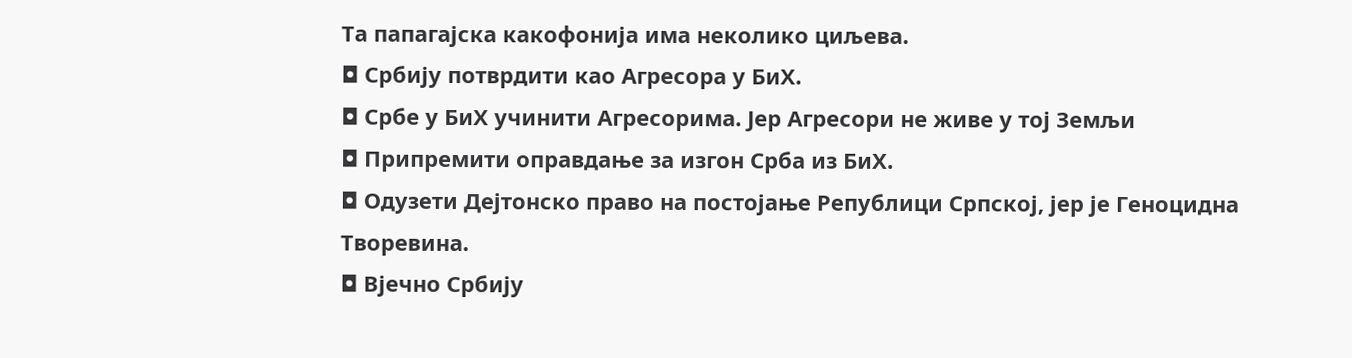Та папагајска какофонија има неколико циљева.
◘ Србију потврдити као Агресора у БиХ.
◘ Србе у БиХ учинити Агресорима. Јер Агресори не живе у тој Земљи
◘ Припремити оправдање за изгон Срба из БиХ.
◘ Одузети Дејтонско право на постојање Републици Српској, јер је Геноцидна Творевина.
◘ Вјечно Србију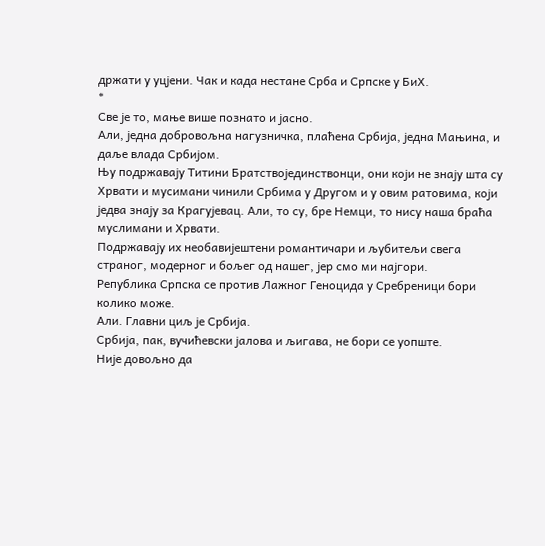држати у уцјени. Чак и када нестане Срба и Српске у БиХ.
*
Све је то, мање више познато и јасно.
Али, једна добровољна нагузничка, плаћена Србија, једна Мањина, и даље влада Србијом.
Њу подржавају Титини Братствојединствонци, они који не знају шта су Хрвати и мусимани чинили Србима у Другом и у овим ратовима, који једва знају за Крагујевац. Али, то су, бре Немци, то нису наша браћа муслимани и Хрвати.
Подржавају их необавијештени романтичари и љубитељи свега страног, модерног и бољег од нашег, јер смо ми најгори.
Република Српска се против Лажног Геноцида у Сребреници бори колико може.
Али. Главни циљ је Србија.
Србија, пак, вучићевски јалова и љигава, не бори се уопште.
Није довољно да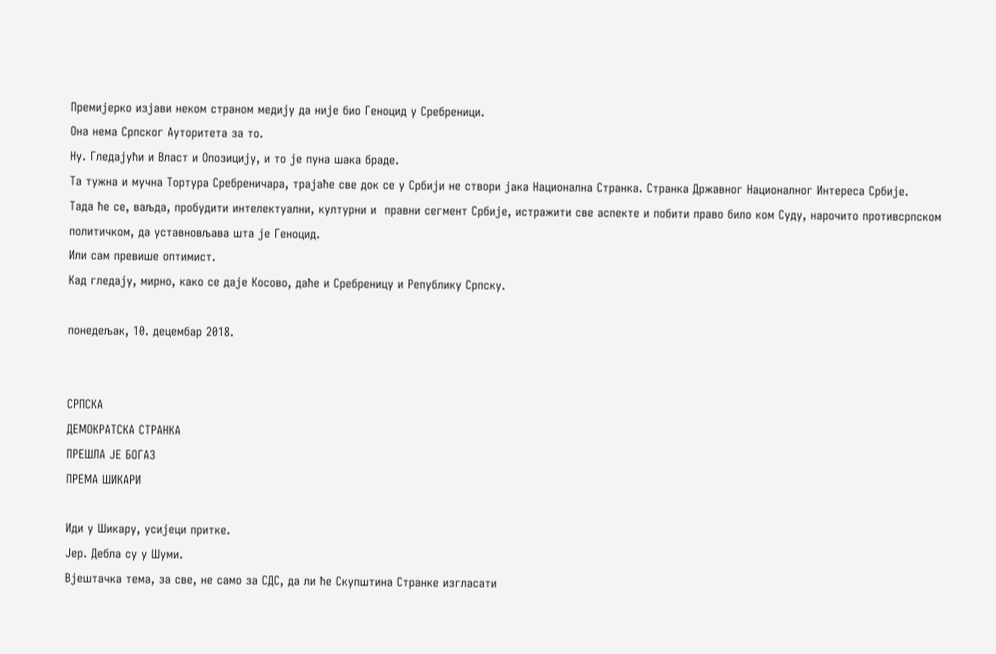Премијерко изјави неком страном медију да није био Геноцид у Сребреници.
Она нема Српског Ауторитета за то.
Ну. Гледајући и Власт и Опозицију, и то је пуна шака браде.
Та тужна и мучна Тортура Сребреничара, трајаће све док се у Србији не створи јака Национална Странка. Странка Државног Националног Интереса Србије.
Тада ће се, ваљда, пробудити интелектуални, културни и  правни сегмент Србије, истражити све аспекте и побити право било ком Суду, нарочито противсрпском политичком, да уставновљава шта је Геноцид.
Или сам превише оптимист.
Кад гледају, мирно, како се даје Косово, даће и Сребреницу и Републику Српску.

понедељак, 10. децембар 2018.


СРПСКА
ДЕМОКРАТСКА СТРАНКА
ПРЕШЛА ЈЕ БОГАЗ
ПРЕМА ШИКАРИ

Иди у Шикару, усијеци притке.
Јер. Дебла су у Шуми.
Вјештачка тема, за све, не само за СДС, да ли ће Скупштина Странке изгласати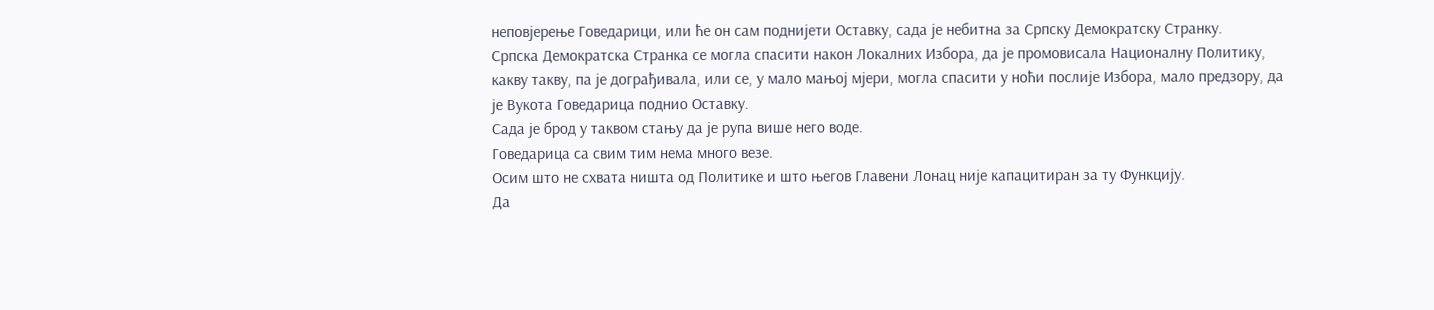неповјерење Говедарици, или ће он сам поднијети Оставку, сада је небитна за Српску Демократску Странку.
Српска Демократска Странка се могла спасити након Локалних Избора, да је промовисала Националну Политику, какву такву, па је дограђивала, или се, у мало мањој мјери, могла спасити у ноћи послије Избора, мало предзору, да је Вукота Говедарица поднио Оставку.
Сада је брод у таквом стању да је рупа више него воде.
Говедарица са свим тим нема много везе.
Осим што не схвата ништа од Политике и што његов Главени Лонац није капацитиран за ту Функцију.
Да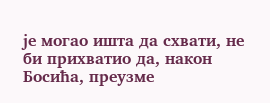је могао ишта да схвати, не би прихватио да, након Босића, преузме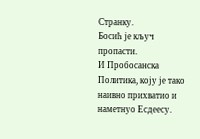Странку.
Босић је кључ пропасти.
И Пробосанска Политика, коју је тако наивно прихватио и наметнуо Есдеесу.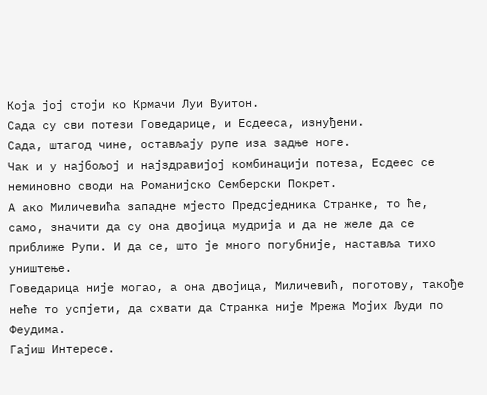Која јој стоји ко Крмачи Луи Вуитон.
Сада су сви потези Говедарице, и Есдееса, изнуђени.
Сада, штагод чине, остављају рупе иза задње ноге.
Чак и у најбољој и најздравијој комбинацији потеза, Есдеес се неминовно своди на Романијско Семберски Покрет.
А ако Миличевића западне мјесто Предсједника Странке, то ће, само, значити да су она двојица мудрија и да не желе да се приближе Рупи. И да се, што је много погубније, наставља тихо уништење.
Говедарица није могао, а она двојица, Миличевић, поготову, такође неће то успјети, да схвати да Странка није Мрежа Мојих Људи по Феудима.
Гајиш Интересе.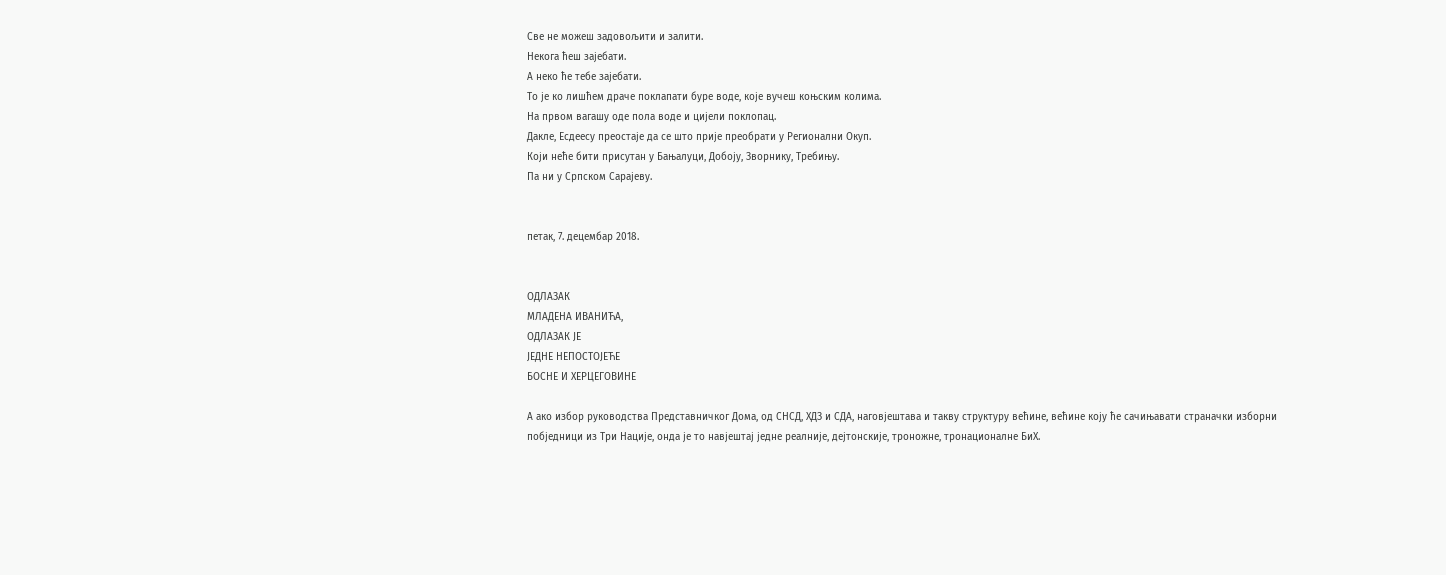Све не можеш задовољити и залити.
Некога ћеш зајебати.
А неко ће тебе зајебати.
То је ко лишћем драче поклапати буре воде, које вучеш коњским колима.
На првом вагашу оде пола воде и цијели поклопац.
Дакле, Есдеесу преостаје да се што прије преобрати у Регионални Окуп.
Који неће бити присутан у Бањалуци, Добоју, Зворнику, Требињу.
Па ни у Српском Сарајеву.


петак, 7. децембар 2018.


ОДЛАЗАК
МЛАДЕНА ИВАНИЋА,
ОДЛАЗАК ЈЕ
ЈЕДНЕ НЕПОСТОЈЕЋЕ
БОСНЕ И ХЕРЦЕГОВИНЕ

А ако избор руководства Представничког Дома, од СНСД, ХДЗ и СДА, наговјештава и такву структуру већине, већине коју ће сачињавати страначки изборни побједници из Три Нације, онда је то навјештај једне реалније, дејтонскије, троножне, тронационалне БиХ.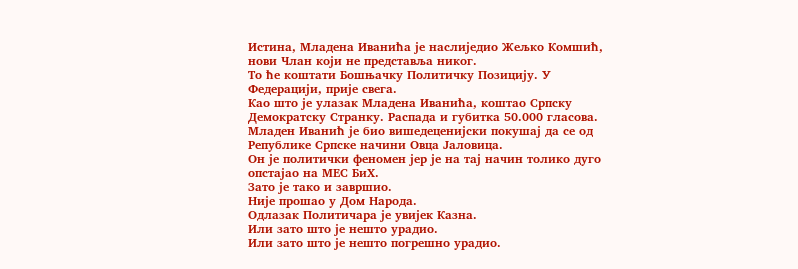Истина, Младена Иванића је наслиједио Жељко Комшић, нови Члан који не представља никог.
То ће коштати Бошњачку Политичку Позицију. У Федерацији, прије свега.
Као што је улазак Младена Иванића, коштао Српску Демократску Странку. Распада и губитка 50.000 гласова.
Младен Иванић је био вишедеценијски покушај да се од Републике Српске начини Овца Јаловица.
Он је политички феномен јер је на тај начин толико дуго опстајао на МЕС БиХ.
Зато је тако и завршио.
Није прошао у Дом Народа.
Одлазак Политичара је увијек Казна.
Или зато што је нешто урадио.
Или зато што је нешто погрешно урадио.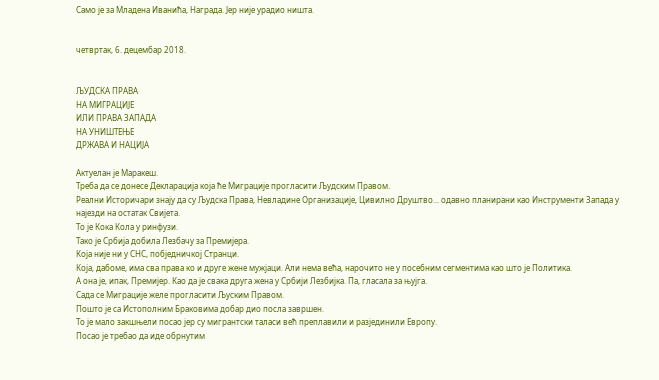Само је за Младена Иванића, Награда. Јер није урадио ништа.


четвртак, 6. децембар 2018.


ЉУДСКА ПРАВА
НА МИГРАЦИЈЕ
ИЛИ ПРАВА ЗАПАДА
НА УНИШТЕЊЕ
ДРЖАВА И НАЦИЈА

Актуелан је Маракеш.
Треба да се донесе Декларација која ће Миграције прогласити Људским Правом.
Реални Историчари знају да су Људска Права, Невладине Организације, Цивилно Друштво... одавно планирани као Инструменти Запада у најезди на остатак Свијета.
То је Кока Кола у ринфузи.
Тако је Србија добила Лезбачу за Премијера.
Која није ни у СНС, побједничкој Странци.
Која, дабоме, има сва права ко и друге жене мужјаци. Али нема већа, нарочито не у посебним сегментима као што је Политика.
А она је, ипак, Премијер. Као да је свака друга жена у Србији Лезбијка. Па, гласала за њујга.
Сада се Миграције желе прогласити Љуским Правом.
Пошто је са Истополним Браковима добар дио посла завршен.
То је мало закшњели посао јер су мигрантски таласи већ преплавили и разјединили Европу.
Посао је требао да иде обрнутим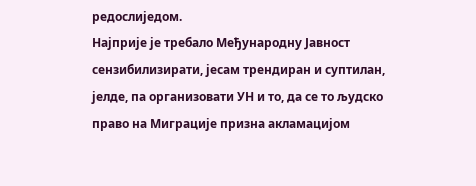редослиједом.
Најприје је требало Међународну Јавност сензибилизирати, јесам трендиран и суптилан, јелде, па организовати УН и то, да се то људско право на Миграције призна акламацијом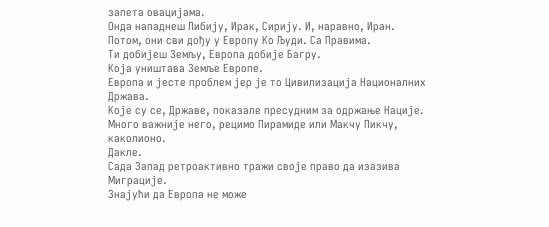запета овацијама.
Онда нападнеш Либију, Ирак, Сирију. И, наравно, Иран.
Потом, они сви дођу у Европу Ко Људи. Са Правима.
Ти добијеш Земљу, Европа добије Багру.
Која уништава Земље Европе.
Европа и јесте проблем јер је то Цивилизација Националних Држава.
Које су се, Државе, показале пресудним за одржање Нације. Много важније него, рецимо Пирамиде или Макчу Пикчу, каколионо.
Дакле.
Сада Запад ретроактивно тражи своје право да изазива Миграције.
Знајући да Европа не може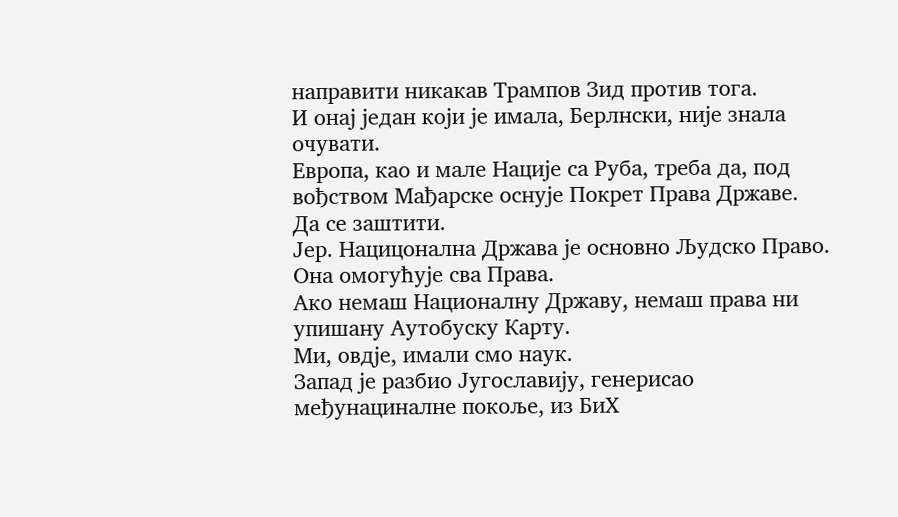направити никакав Трампов Зид против тога.
И онај један који је имала, Берлнски, није знала очувати.
Европа, као и мале Нације са Руба, треба да, под вођством Мађарске оснује Покрет Права Државе.
Да се заштити.
Јер. Нацицонална Држава је основно Људско Право.
Она омогућује сва Права.
Ако немаш Националну Државу, немаш права ни упишану Аутобуску Карту.
Ми, овдје, имали смо наук.
Запад је разбио Југославију, генерисао међунациналне покоље, из БиХ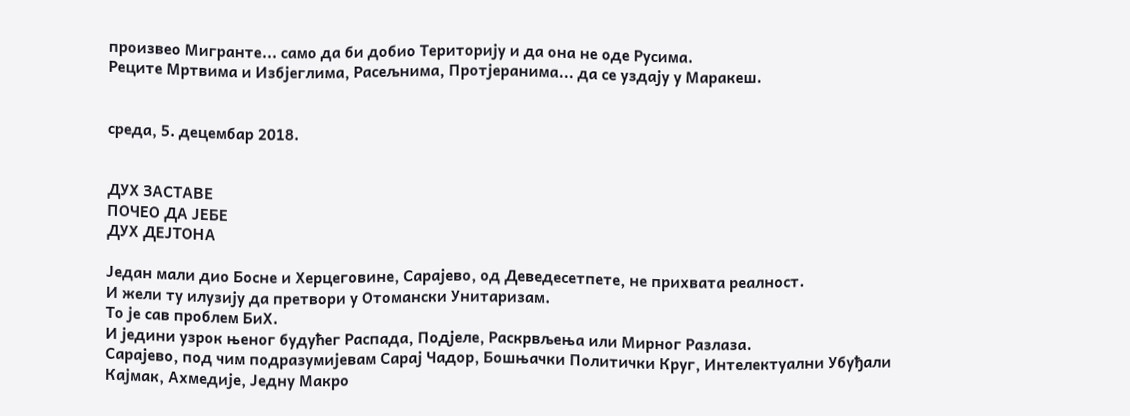произвео Мигранте... само да би добио Територију и да она не оде Русима.
Реците Мртвима и Избјеглима, Расељнима, Протјеранима... да се уздају у Маракеш.


среда, 5. децембар 2018.


ДУХ ЗАСТАВЕ
ПОЧЕО ДА ЈЕБЕ
ДУХ ДЕЈТОНА

Један мали дио Босне и Херцеговине, Сарајево, од Деведесетпете, не прихвата реалност.
И жели ту илузију да претвори у Отомански Унитаризам.
То је сав проблем БиХ.
И једини узрок њеног будућег Распада, Подјеле, Раскрвљења или Мирног Разлаза.
Сарајево, под чим подразумијевам Сарај Чадор, Бошњачки Политички Круг, Интелектуални Убуђали Кајмак, Ахмедије, Једну Макро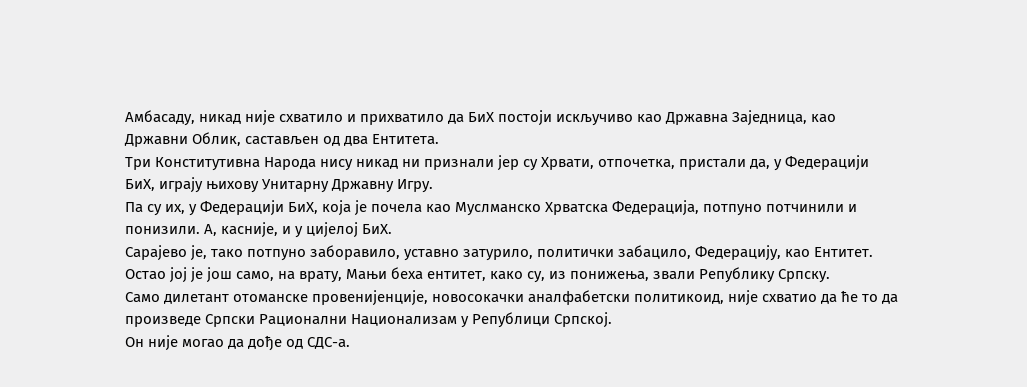Амбасаду, никад није схватило и прихватило да БиХ постоји искључиво као Државна Заједница, као Државни Облик, састављен од два Ентитета.
Три Конститутивна Народа нису никад ни признали јер су Хрвати, отпочетка, пристали да, у Федерацији БиХ, играју њихову Унитарну Државну Игру.
Па су их, у Федерацији БиХ, која је почела као Муслманско Хрватска Федерација, потпуно потчинили и понизили. А, касније, и у цијелој БиХ.
Сарајево је, тако потпуно заборавило, уставно затурило, политички забацило, Федерацију, као Ентитет.
Остао јој је још само, на врату, Мањи беха ентитет, како су, из понижења, звали Републику Српску.
Само дилетант отоманске провенијенције, новосокачки аналфабетски политикоид, није схватио да ће то да произведе Српски Рационални Национализам у Републици Српској.
Он није могао да дође од СДС-а.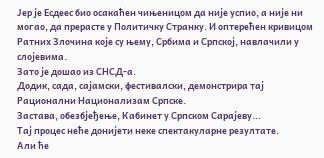Јер је Есдеес био осакаћен чињеницом да није успио, а није ни могао, да прерасте у Политичку Странку. И оптерећен кривицом Ратних Злочина које су њему, Србима и Српској, навлачили у слојевима.
Зато је дошао из СНСД-а.
Додик, сада, сајамски, фестивалски, демонстрира тај Рационални Национализам Српске.
Застава, обезбјеђење, Кабинет у Српском Сарајеву...
Тај процес неће донијети неке спектакуларне резултате.
Али ће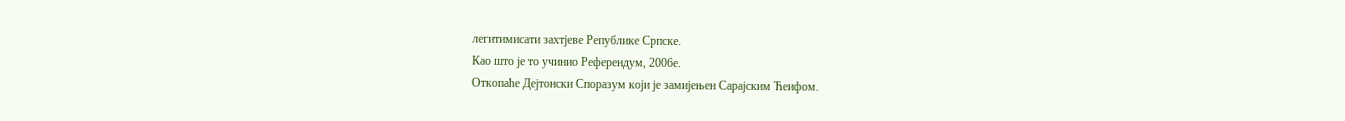легитимисати захтјеве Републике Српске.
Као што је то учинио Референдум, 2006е.
Откопаће Дејтонски Споразум који је замијењен Сарајским Ћеифом.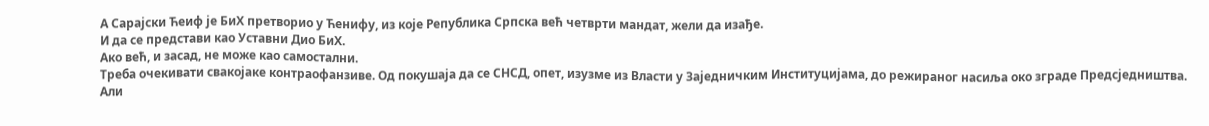А Сарајски Ћеиф је БиХ претворио у Ћенифу, из које Република Српска већ четврти мандат, жели да изађе.
И да се представи као Уставни Дио БиХ.
Ако већ, и засад, не може као самостални.
Треба очекивати свакојаке контраофанзиве. Од покушаја да се СНСД, опет, изузме из Власти у Заједничким Институцијама, до режираног насиља око зграде Предсједништва.
Али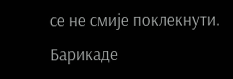се не смије поклекнути.
Барикаде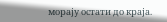морају остати до краја.